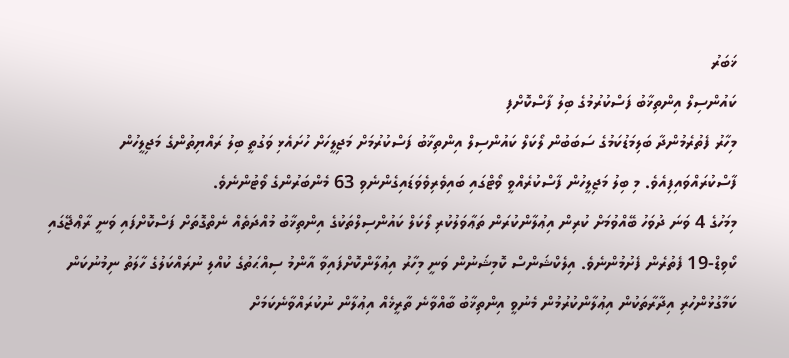ޚަބަރު
ކައުންސިލް އިންތިޚާބު ފަސްކުރުމުގެ ބިލު ފާސްކޮށްފި
މިހާރު ފެތުރެމުންދާ ބަލިމަޑުކަމުގެ ސަބަބުން ލޯކަލް ކައުންސިލް އިންތިޚާބު ފަސްކުރުމަށް މަޖިލީހަށް ހުށައެޅި ވަގުތީ ބިލު ރައްޔިތުންގެ މަޖިލީހުން ފާސްކުރައްވައިފިއެވެ. މި ބިލު މަޖިލީހުން ފާސްކުރެއްވީ ވޯޓްގައި ބައިވެރިވެވަޑައިގެންނެވި 63 މެންބަރުންގެ ވޯޓުންނެވެ.
މިމަހުގެ 4 ވަނަ ދުވަހު ބޭއްވުމަށް ކުރިން އިޢުލާންކުރަން ތަޢާވަލުކުރި ލޯކަލް ކައުންސިލްތަކުގެ އިންތިޚާބު މުއްދަތެއް ނެތްގޮތަށް ފަސްކޮށްފައި ވަނީ ރާޢްޖޭގައި ކޯވިޑް-19 ފެތުރެން ފެށުމުންނެވެ. އިލެކްޝަންސް ކޮމިޝަނުން ވަނީ މިހާރު އިޢުލާންކޮށްފައިވާ އާންމު ސިއްޙަތުގެ ކުއްލި ނުރައްކަލުގެ ހާލަތު ނިމުނުކަން ކަމާގުޅުންހުރި އިދާރާތަކުން އިޢުލާންކުރުމުން މެނުވީ އިންތިޚާބު ބާއްވާނެ ތާރީޚެއް އިޢުލާން ނުކުރައްވާނެކަމަށް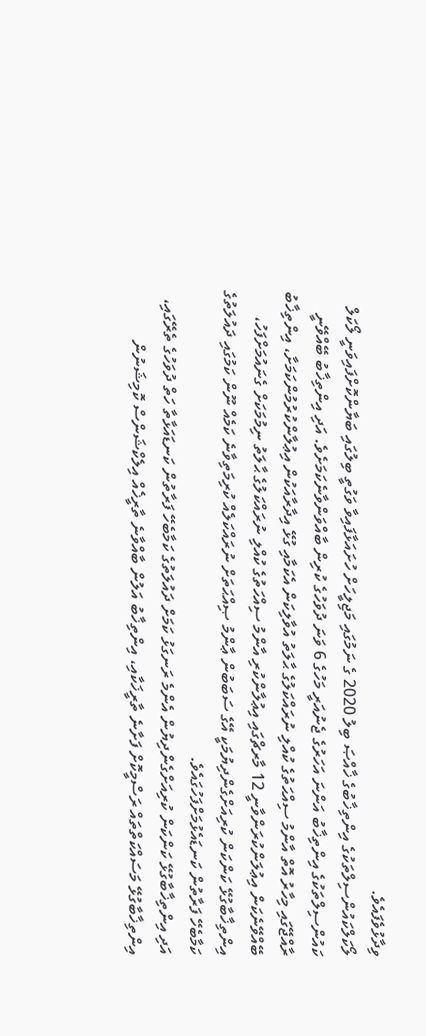ވިދާޅުވެފައެވެ.
ލޯކަލްކައުންސިލްތަކުގެ އިންތިޚާބުގެ ޚާއްޞަ ބިލު 2020 ގެ ނަމުގައި މަޖިލީހަށް ހުށައަޅާފައިވާ ވަގުތީ ބިލުގައި ބަޔާންކޮށްފައިވަނީ ލޯކަލް ކައުންސިލްތަކުގެ އިންތިޚާބު އަންނަ އަހަރުގެ ޖެނުއަރީ މަހުގެ 6 ވަނަ ދުވަހުގެ ކުރިން ބާއްވަންވާނެކަމަށެވެ. އަދި އިންތިޚާބު ބޭއްވޭނީ ރާއްޖޭގައި މިހާރު އޮތް އާންމު ސިއްޙަތުގެ ކުއްލި ނުރައްކަލުގެ ޙާލަތު އުވާލިކަން އެކަމާއި ގުޅޭ އިދާރާއަކުން އިޢުލާންކުރުމުންކަމަށާ، އިންތިޚާބު ބޭއްވޭނެކަން އިޢުލަންކުރަންވާނީ 12 މާރޗްގައި އިޢުލާންކުރި އާންމު ސިއްހަތުގެ ކުއްލި ނުރައްކަލުގެ ޙާލަތު ނިމުމަކަށް ގެނައުމަށްފަހު، އިންތިޚާބާގުޅޭ ކަންކަން ކުރިއަށްގެންދިޔުމަކީ އޭގެ ސަބަބުން ޢާންމު ޞިއްޙަތަށް ނުރައްކަލެއް ކުރިމަތިވާނެ ކަމެއް ނޫން ކަމުގައި ދައުލަތުގެ ކަމާބެހޭ ފަރާތުން ކަނޑައެޅުމަށްފަހުގައެވެ.
އަދި އިންތިޚާބާގުޅޭ ކަންކަން ކުރިއަށްގެންދިޔުން އެންމެ ރަނގަޅު ކަމަށް ދައުލަތުގެ ކަމާބެހޭ ފަރާތުން ކަނޑައަޅާތާ ހަތް ދުވަހުގެ ތެރޭގައި، އިންތިޚާބާގުޅޭ މަސައްކަތްތައް ރަސްމީކޮށް ފަށާނެ ތާރީޚަކާއި، އިންތިޚާބު އަލުން ބާއްވާނެ ތާރީޚެއް އިލެކްޝަންސް ކޮމިޝަނުން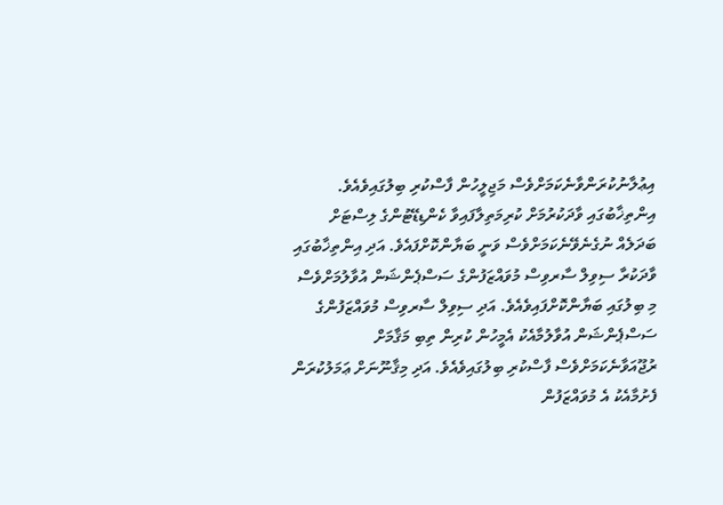އިޢުލާނުކުރަންވާނެކަމަށްވެސް މަޖިލީހުން ފާސްކުރި ބިލުގައިވެއެވެ.
އިންތިޚާބުގައި ވާދަކުރުމަށް ކުރިމަތިލާފައިވާ ކެންޑިޑޭޓުންގެ ލިސްޓަށް ބަދަލެއް ނުގެނެވޭނެކަމަށްވެސް ވަނީ ބަޔާންކޮށްފައެވެ. އަދި އިންތިޚާބުގައި ވާދަކުރާ ސިވިލް ސާރވިސް މުވައްޒަފުންގެ ސަސްޕެންޝަން އުވާލުމަށްވެސް މި ބިލުގައި ބަޔާންކޮށްފައިވެއެވެ. އަދި ސިވިލް ސާރވިސް މުވައްޒަފުންގެ ސަސްޕެންޝަން އުވާލުމާއެކު އެމީހުން ކުރިން ތިބި މަޤާމަށް ރުޖޫއަވާނެކަމަށްވެސް ފާސްކުރި ބިލުގައިވެއެވެ. އަދި މިޤާނޫނަށް ޢަމަލުކުރަން ފެށުމާއެކު އެ މުވައްޒަފުން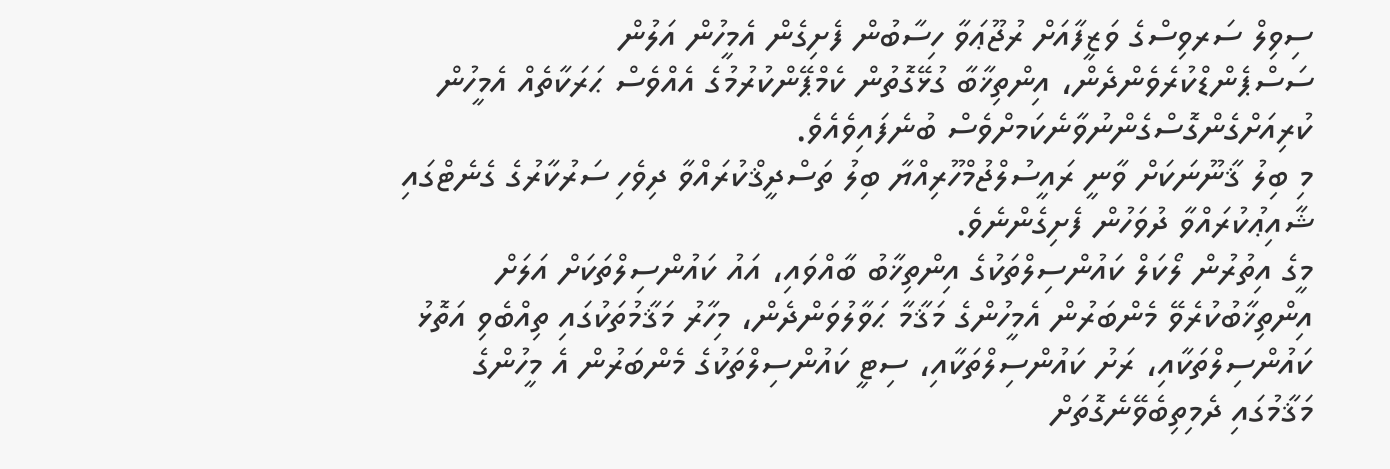ސިވިލް ސަރވިސްގެ ވަޒީފާއަށް ރުޖޫޢަވާ ހިސާބުން ފެށިގެން އެމީހުން އަލުން ސަސްޕެންޑްކުރެވެންދެން، އިންތިޚާބާ ގުޅޭގޮތުން ކެމްޕޭންކުރުމުގެ އެއްވެސް ޙަރަކާތެއް އެމީހުން ކުރިއަށްގެންގޮސްގެންނުވާނެކަމށްވެސް ބުނެފައިވެއެވެ.
މި ބިލު ޤާނޫނަކަށް ވާނީ ރައީސުލްޖުމްހޫރިއްޔާ ބިލު ތަސްދީޤްކުރައްވާ ދިވެހި ސަރުކާރުގެ ގެނެޓްގައި ޝާއިޢުކުރައްވާ ދުވަހުން ފެށިގެންނެވެ.
މީގެ އިތުރުން ލޯކަލް ކައުންސިލްތަކުގެ އިންތިޚާބު ބާއްވައި، އައު ކައުންސިލްތަކަށް އަލަށް އިންތިޚާބުކުރެވޭ މެންބަރުން އެމީހުންގެ މަޤާމާ ޙަވާލުވަންދެން، މިހާރު މަޤާމުތަކުގައި ތިއްބެވި އަތޮޅު ކައުންސިލްތަކާއި، ރަށު ކައުންސިލްތަކާއި، ސިޓީ ކައުންސިލްތަކުގެ މެންބަރުން އެ މީހުންގެ މަޤާމުގައި ދެމިތިބެވޭނެގޮތަށް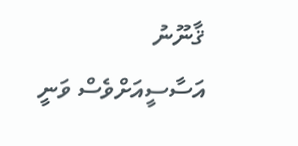ޤާނޫނު އަސާސީއަށްވެސް ވަނީ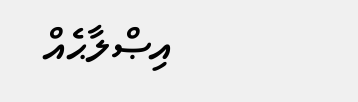އިޞްލާޙެއް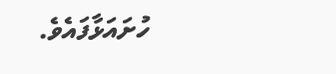ހުށައަޅާފައެވެ.